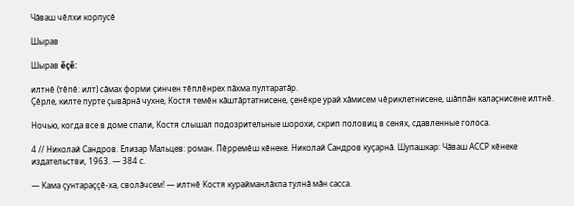Чӑваш чӗлхи корпусӗ

Шырав

Шырав ĕçĕ:

илтнӗ (тĕпĕ: илт) сăмах форми çинчен тĕплĕнрех пăхма пултаратăр.
Ҫӗрле, килте пурте ҫывӑрнӑ чухне, Костя темӗн кӑштӑртатнисене, ҫенӗкре урай хӑмисем чӗриклетнисене, шӑппӑн калаҫнисене илтнӗ.

Ночью, когда все в доме спали, Костя слышал подозрительные шорохи, скрип половиц в сенях, сдавленные голоса.

4 // Николай Сандров. Елизар Мальцев: роман. Пӗрремӗш кӗнеке. Николай Сандров куҫарнӑ. Шупашкар: Чӑваш АССР кӗнеке издательстви, 1963. — 384 с.

— Кама ҫунтараҫҫӗ-ха, сволӑчсем! — илтнӗ Костя курайманлӑхпа тулнӑ мӑн сасса.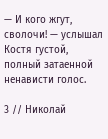— И кого жгут, сволочи! — услышал Костя густой, полный затаенной ненависти голос.

3 // Николай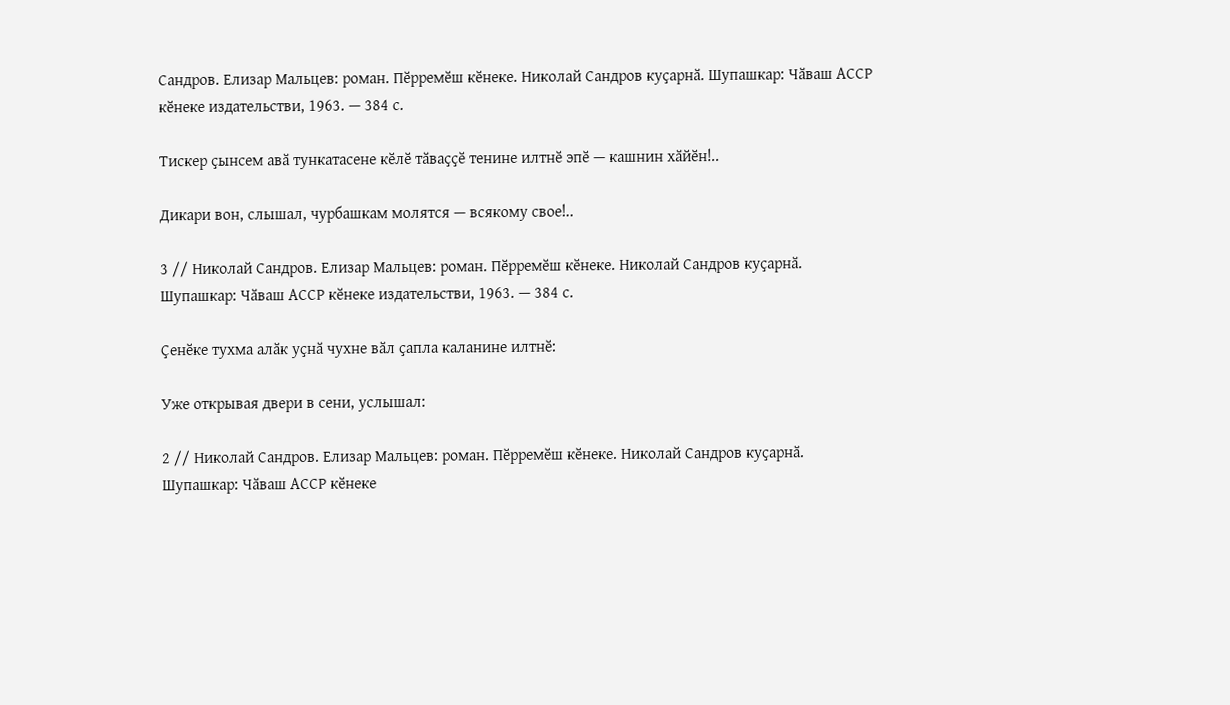Сандров. Елизар Мальцев: роман. Пӗрремӗш кӗнеке. Николай Сандров куҫарнӑ. Шупашкар: Чӑваш АССР кӗнеке издательстви, 1963. — 384 с.

Тискер ҫынсем авӑ тункатасене кӗлӗ тӑваҫҫӗ тенине илтнӗ эпӗ — кашнин хӑйӗн!..

Дикари вон, слышал, чурбашкам молятся — всякому свое!..

3 // Николай Сандров. Елизар Мальцев: роман. Пӗрремӗш кӗнеке. Николай Сандров куҫарнӑ. Шупашкар: Чӑваш АССР кӗнеке издательстви, 1963. — 384 с.

Ҫенӗке тухма алӑк уҫнӑ чухне вӑл ҫапла каланине илтнӗ:

Уже открывая двери в сени, услышал:

2 // Николай Сандров. Елизар Мальцев: роман. Пӗрремӗш кӗнеке. Николай Сандров куҫарнӑ. Шупашкар: Чӑваш АССР кӗнеке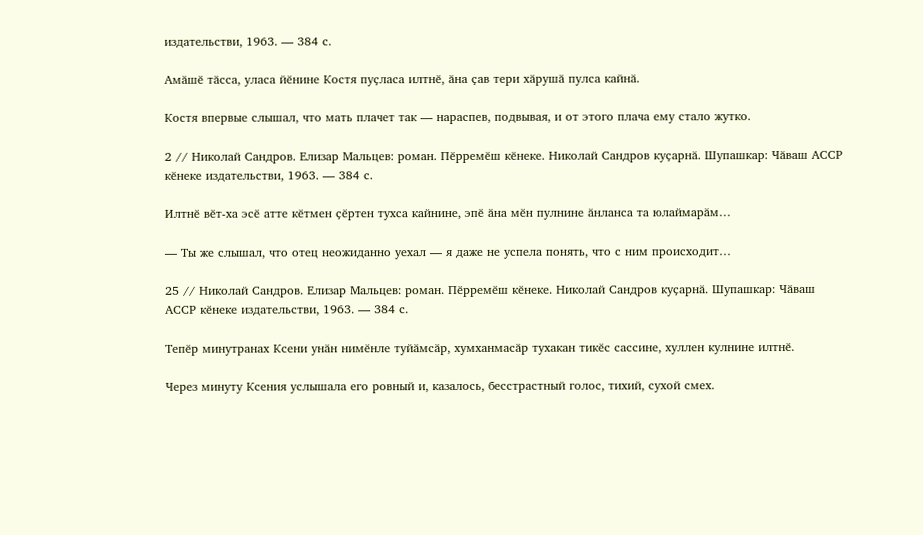издательстви, 1963. — 384 с.

Амӑшӗ тӑсса, уласа йӗнине Костя пуҫласа илтнӗ, ӑна ҫав тери хӑрушӑ пулса кайнӑ.

Костя впервые слышал, что мать плачет так — нараспев, подвывая, и от этого плача ему стало жутко.

2 // Николай Сандров. Елизар Мальцев: роман. Пӗрремӗш кӗнеке. Николай Сандров куҫарнӑ. Шупашкар: Чӑваш АССР кӗнеке издательстви, 1963. — 384 с.

Илтнӗ вӗт-ха эсӗ атте кӗтмен ҫӗртен тухса кайнине, эпӗ ӑна мӗн пулнине ӑнланса та юлаймарӑм…

— Ты же слышал, что отец неожиданно уехал — я даже не успела понять, что с ним происходит…

25 // Николай Сандров. Елизар Мальцев: роман. Пӗрремӗш кӗнеке. Николай Сандров куҫарнӑ. Шупашкар: Чӑваш АССР кӗнеке издательстви, 1963. — 384 с.

Тепӗр минутранах Ксени унӑн нимӗнле туйӑмсӑр, хумханмасӑр тухакан тикӗс сассине, хуллен кулнине илтнӗ.

Через минуту Ксения услышала его ровный и, казалось, бесстрастный голос, тихий, сухой смех.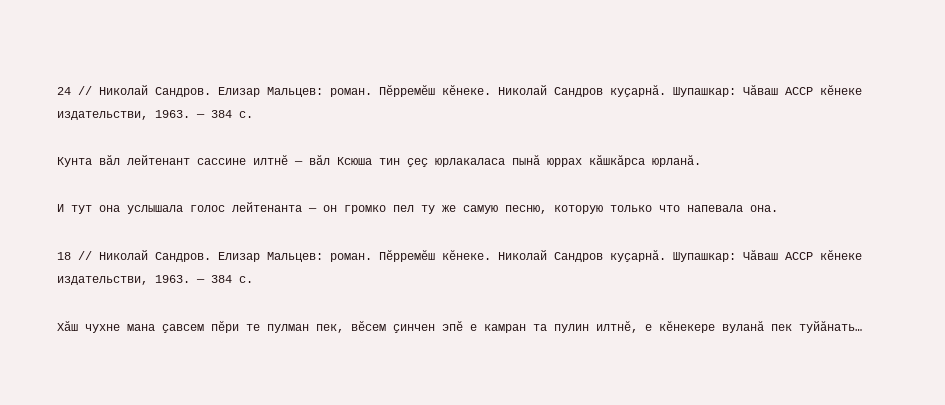24 // Николай Сандров. Елизар Мальцев: роман. Пӗрремӗш кӗнеке. Николай Сандров куҫарнӑ. Шупашкар: Чӑваш АССР кӗнеке издательстви, 1963. — 384 с.

Кунта вӑл лейтенант сассине илтнӗ — вӑл Ксюша тин ҫеҫ юрлакаласа пынӑ юррах кӑшкӑрса юрланӑ.

И тут она услышала голос лейтенанта — он громко пел ту же самую песню, которую только что напевала она.

18 // Николай Сандров. Елизар Мальцев: роман. Пӗрремӗш кӗнеке. Николай Сандров куҫарнӑ. Шупашкар: Чӑваш АССР кӗнеке издательстви, 1963. — 384 с.

Хӑш чухне мана ҫавсем пӗри те пулман пек, вӗсем ҫинчен эпӗ е камран та пулин илтнӗ, е кӗнекере вуланӑ пек туйӑнать…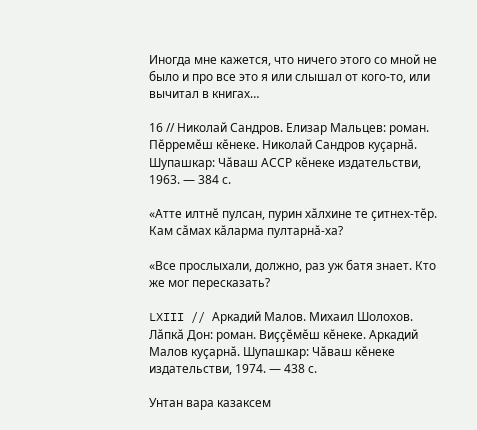Иногда мне кажется, что ничего этого со мной не было и про все это я или слышал от кого-то, или вычитал в книгах…

16 // Николай Сандров. Елизар Мальцев: роман. Пӗрремӗш кӗнеке. Николай Сандров куҫарнӑ. Шупашкар: Чӑваш АССР кӗнеке издательстви, 1963. — 384 с.

«Атте илтнӗ пулсан, пурин хӑлхине те ҫитнех-тӗр. Кам сӑмах кӑларма пултарнӑ-ха?

«Все прослыхали, должно, раз уж батя знает. Кто же мог пересказать?

LXIII // Аркадий Малов. Михаил Шолохов. Лӑпкӑ Дон: роман. Виҫҫӗмӗш кӗнеке. Аркадий Малов куҫарнӑ. Шупашкар: Чӑваш кӗнеке издательстви, 1974. — 438 с.

Унтан вара казаксем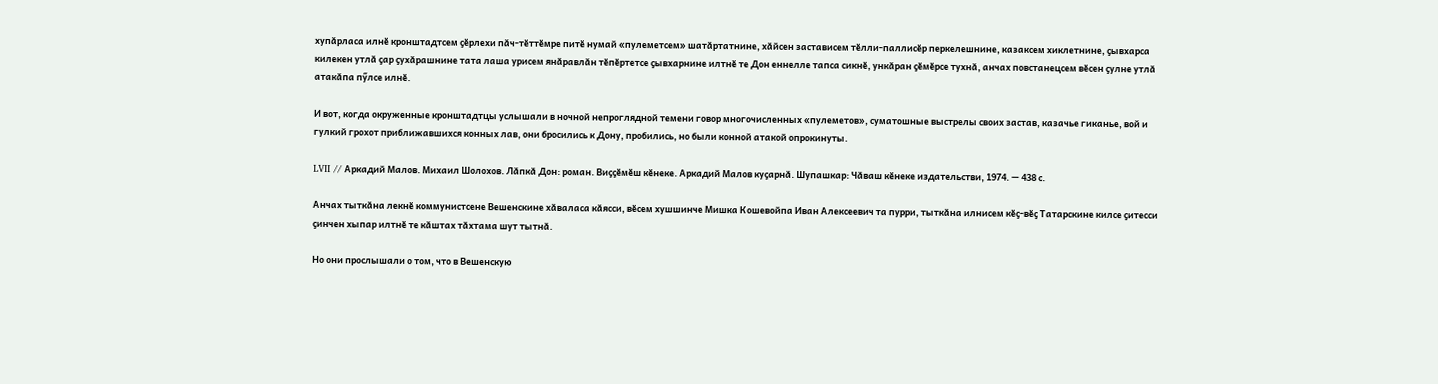хупӑрласа илнӗ кронштадтсем ҫӗрлехи пӑч-тӗттӗмре питӗ нумай «пулеметсем» шатӑртатнине, хӑйсен застависем тӗлли-паллисӗр перкелешнине, казаксем хиклетнине, ҫывхарса килекен утлӑ ҫар ҫухӑрашнине тата лаша урисем янӑравлӑн тӗпӗртетсе ҫывхарнине илтнӗ те Дон еннелле тапса сикнӗ, ункӑран ҫӗмӗрсе тухнӑ, анчах повстанецсем вӗсен ҫулне утлӑ атакӑпа пӳлсе илнӗ.

И вот, когда окруженные кронштадтцы услышали в ночной непроглядной темени говор многочисленных «пулеметов», суматошные выстрелы своих застав, казачье гиканье, вой и гулкий грохот приближавшихся конных лав, они бросились к Дону, пробились, но были конной атакой опрокинуты.

LVII // Аркадий Малов. Михаил Шолохов. Лӑпкӑ Дон: роман. Виҫҫӗмӗш кӗнеке. Аркадий Малов куҫарнӑ. Шупашкар: Чӑваш кӗнеке издательстви, 1974. — 438 с.

Анчах тыткӑна лекнӗ коммунистсене Вешенскине хӑваласа кӑясси, вӗсем хушшинче Мишка Кошевойпа Иван Алексеевич та пурри, тыткӑна илнисем кӗҫ-вӗҫ Татарскине килсе ҫитесси ҫинчен хыпар илтнӗ те кӑштах тӑхтама шут тытнӑ.

Но они прослышали о том, что в Вешенскую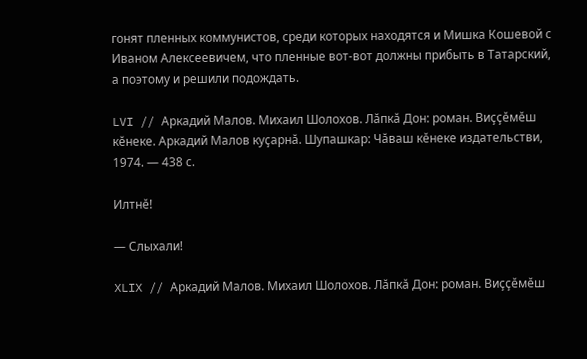гонят пленных коммунистов, среди которых находятся и Мишка Кошевой с Иваном Алексеевичем, что пленные вот-вот должны прибыть в Татарский, а поэтому и решили подождать.

LVI // Аркадий Малов. Михаил Шолохов. Лӑпкӑ Дон: роман. Виҫҫӗмӗш кӗнеке. Аркадий Малов куҫарнӑ. Шупашкар: Чӑваш кӗнеке издательстви, 1974. — 438 с.

Илтнӗ!

— Слыхали!

XLIX // Аркадий Малов. Михаил Шолохов. Лӑпкӑ Дон: роман. Виҫҫӗмӗш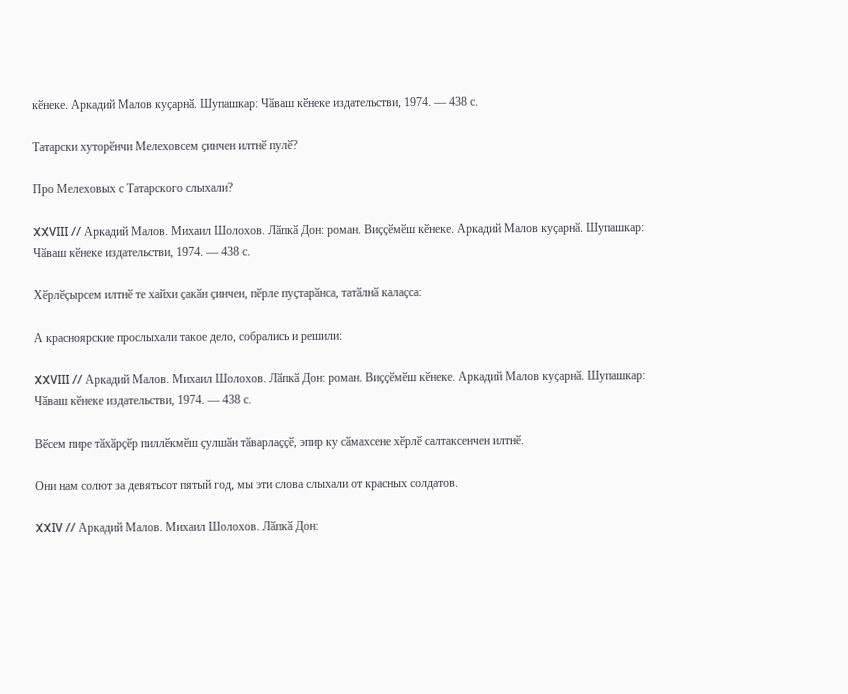кӗнеке. Аркадий Малов куҫарнӑ. Шупашкар: Чӑваш кӗнеке издательстви, 1974. — 438 с.

Татарски хуторӗнчи Мелеховсем ҫинчен илтнӗ пулӗ?

Про Мелеховых с Татарского слыхали?

XXVIII // Аркадий Малов. Михаил Шолохов. Лӑпкӑ Дон: роман. Виҫҫӗмӗш кӗнеке. Аркадий Малов куҫарнӑ. Шупашкар: Чӑваш кӗнеке издательстви, 1974. — 438 с.

Хӗрлӗҫырсем илтнӗ те хайхи ҫакӑн ҫинчен, пӗрле пуҫтарӑнса, татӑлнӑ калаҫса:

А красноярские прослыхали такое дело, собрались и решили:

XXVIII // Аркадий Малов. Михаил Шолохов. Лӑпкӑ Дон: роман. Виҫҫӗмӗш кӗнеке. Аркадий Малов куҫарнӑ. Шупашкар: Чӑваш кӗнеке издательстви, 1974. — 438 с.

Вӗсем пире тӑхӑрҫӗр пиллӗкмӗш ҫулшӑн тӑварлаҫҫӗ, эпир ку сӑмахсене хӗрлӗ салтаксенчен илтнӗ.

Они нам солют за девятьсот пятый год, мы эти слова слыхали от красных солдатов.

XXIV // Аркадий Малов. Михаил Шолохов. Лӑпкӑ Дон: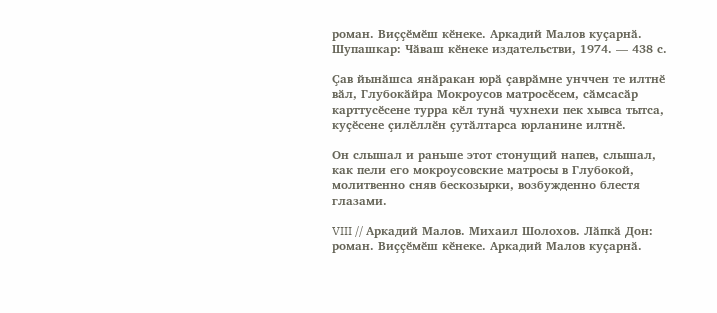роман. Виҫҫӗмӗш кӗнеке. Аркадий Малов куҫарнӑ. Шупашкар: Чӑваш кӗнеке издательстви, 1974. — 438 с.

Ҫав йынӑшса янӑракан юрӑ ҫаврӑмне унччен те илтнӗ вӑл, Глубокӑйра Мокроусов матросӗсем, сӑмсасӑр карттусӗсене турра кӗл тунӑ чухнехи пек хывса тытса, куҫӗсене ҫилӗллӗн ҫутӑлтарса юрланине илтнӗ.

Он слышал и раньше этот стонущий напев, слышал, как пели его мокроусовские матросы в Глубокой, молитвенно сняв бескозырки, возбужденно блестя глазами.

VIII // Аркадий Малов. Михаил Шолохов. Лӑпкӑ Дон: роман. Виҫҫӗмӗш кӗнеке. Аркадий Малов куҫарнӑ.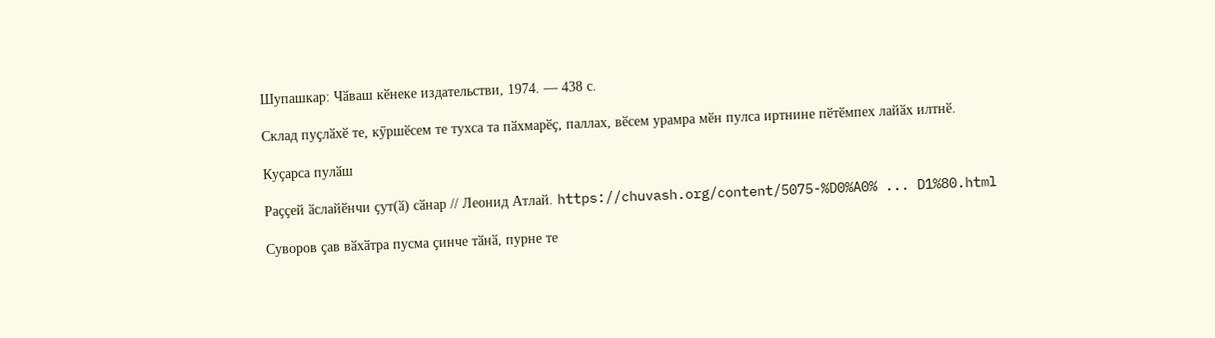Шупашкар: Чӑваш кӗнеке издательстви, 1974. — 438 с.

Склад пуҫлӑхӗ те, кӳршӗсем те тухса та пӑхмарӗҫ, паллах, вӗсем урамра мӗн пулса иртнине пӗтӗмпех лайӑх илтнӗ.

Куҫарса пулӑш

Раҫҫей ӑслайӗнчи ҫут(ӑ) сӑнар // Леонид Атлай. https://chuvash.org/content/5075-%D0%A0% ... D1%80.html

Суворов ҫав вӑхӑтра пусма ҫинче тӑнӑ, пурне те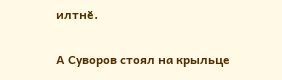илтнӗ.

А Суворов стоял на крыльце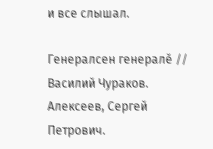и все слышал.

Генералсен генералӗ // Василий Чураков. Алексеев, Сергей Петрович.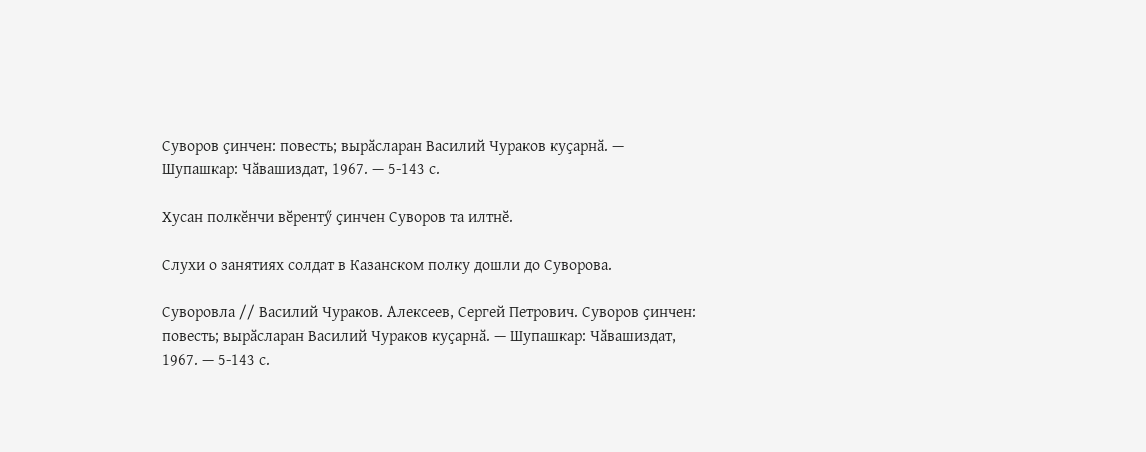Суворов ҫинчен: повесть; вырӑсларан Василий Чураков куҫарнӑ. — Шупашкар: Чӑвашиздат, 1967. — 5-143 с.

Хусан полкӗнчи вӗрентӳ ҫинчен Суворов та илтнӗ.

Слухи о занятиях солдат в Казанском полку дошли до Суворова.

Суворовла // Василий Чураков. Алексеев, Сергей Петрович. Суворов ҫинчен: повесть; вырӑсларан Василий Чураков куҫарнӑ. — Шупашкар: Чӑвашиздат, 1967. — 5-143 с.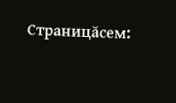Страницăсем: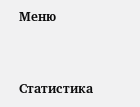Меню



Статистика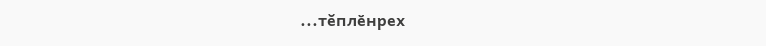...тĕплӗнрех